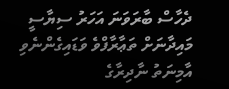ދެހާސް ބާރަވަނަ އަހަރު ސިޔާސީ މައިދާނަށް ތަޢާރާފްވެ ވަޑައިގެންނެވި އާމިނަތު ނާދިރާގެ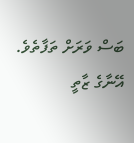ބަސް ވަރަށް ތަފާތެވެ. އޭނާގެ ޒާތީ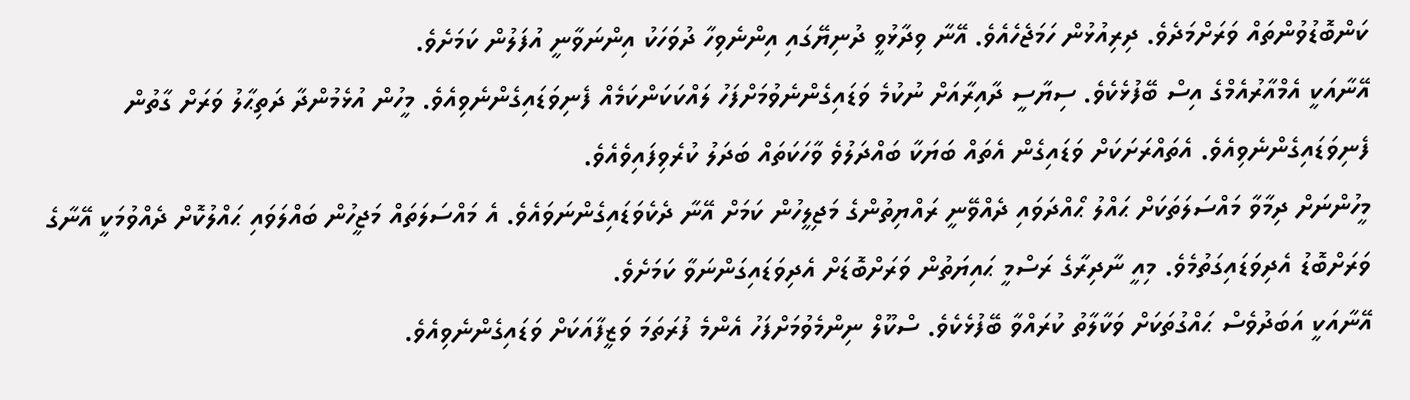ކަންބޮޑުވުންތައް ވަރަށްމަދެވެ. ދިރިއުޅުން ހަމަޖެހެއެވެ. އޭނާ ވިދާޅުވީ ދުނިޔޭގައި އިންނެވިހާ ދުވަހަކު އިންނަވާނީ އުފަލުން ކަމަށެވެ.
އޭނާއަކީ އެމްއާރުއެމްގެ އިސް ބޭފުޅެކެވެ. ސިޔާސީ ދާއިރާއަށް ނުކުމެ ވަޑައިގެންނެވުމަށްފަހު ލައްކަކަންކަމެއް ފެނިވަޑައިގެންނެވިއެވެ. މީހުން އުޅެމުންދާ ދަތިޙާލު ވަރަށް ގާތުން ފެނިވަޑައިގެންނެވިއެވެ. އެތައްރަށަކަށް ވަޑައިގެން އެތައް ބަޔަކާ ބައްދަލުވެ ވާހަކަތައް ބަދަލު ކުރެވިފައިވެއެވެ.
މީހުންނަށް ދިމާވާ މައްސަލަތަކަށް ޙައްލު ޙޯއްދަވައި ދެއްވޭނީ ރައްޔިތުންގެ މަޖިލީހުން ކަމަށް އޭނާ ދެކެވަޑައިގެންނަވައެވެ. އެ މައްސަލަތައް މަޖީހުން ބައްލަވައި ޙައްލުކޮށް ދެއްވުމަކީ އޭނާގެ ވަރަށްބޮޑު އެދިވަޑައިގަތުމެވެ. މިއީ ނާދިރާގެ ރަސްމީ ޙައިޔަތުން ވަރަށްބޮޑަށް އެދިވަޑައިގަންނަވާ ކަމަށެވެ.
އޭނާއަކީ އަބަދުވެސް ޙައްގުތަކަށް ވަކާލާތު ކުރައްވާ ބޭފުޅެކެވެ. ސްކޫލް ނިންމެވުމަށްފަހު އެންމެ ފުރަތަމަ ވަޒީފާއަކަށް ވަޑައިގެންނެވިއެވެ.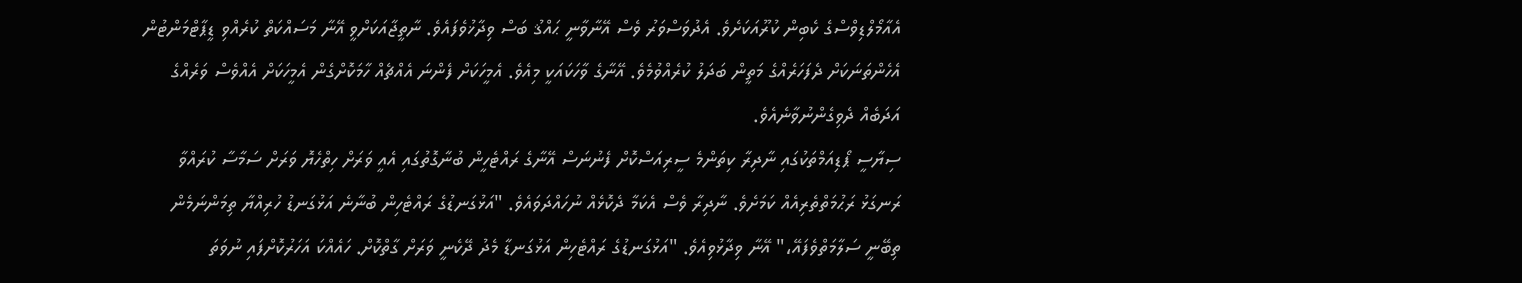އެއާމޯލްޑިވްސްގެ ކެބިން ކުރޫއަކަށެވެ. އެދުވަސްވަރު ވެސް އޭނާވާނީ ޙައްޤު ބަސް ވިދާޚުވެފައެވެ. ނާތީޖާއަކަށްވީ އޭނާ މަސައްކަތް ކުރެއްވި ޑީޕާޓްމަންޓުން އެހެންތަނަކަށް ދެފަހަރެއްގެ މަތީން ބަދަލު ކުރެއްވުމެވެ. އޭނާގެ ވާހަކައަކީ މިއެވެ. އެމީހަކަށް ފެންނަ އެއްޗެއް ހާމަކޮށްގެން އެމީހަކަށް އެއްވެސް ވަރެއްގެ އަދަބެއް ދެވިގެންނުވާނެއެވެ.
ސިޔާސީ ޕޯޑިއަމްތަކުގައި ނާދިރާ ކިތަންމެ ސީރިއަސްކޮށް ފެނުނަސް އޭނާގެ ރައްޓެހީން ބުނާގޮތުގައި އެއީ ވަރަށް ހިތްހެޔޮ ވަރަށް ސަމާސާ ކުރައްވާ ރަނގަޅު ރަޙުމަތްތެރިއެއް ކަމަށެވެ. ނާދިރާ ވެސް އެކަމާ ދެކޮޅެއް ނުހައްދަވައެވެ. "އަޅުގަނޑުގެ ރައްޓެހިން ބުނާނެ އަޅުގަނޑު ހުރިއްޔާ ތިމަންނަމެން ތިބޭނީ ސަލާމަތްވެފައޭ،" އޭނާ ވިދާޅުވިއެވެ. "އަޅުގަނޑުގެ ރައްޓެހިން އަޅުގަނޑާ މެދު ދޭކެނީ ވަރަށް ގާތްކޮށް. ހައެއްކަ އަހަރުކޮށްފައި ނުވަތަ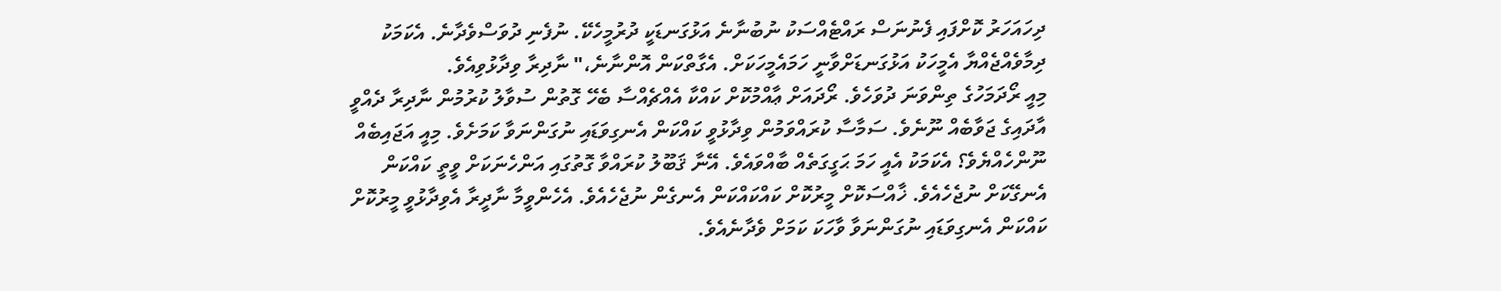ދިހައަހަރު ކޮށްފައި ފެނުނަސް ރައްޓެއްސަކު ނުބުނާނެ އަޅުގަނޑަކީ ދުރުމީހެކޭ. ނުފެނި ދުވަސްވެދާނެ. އެކަމަކު ދިމާވެއްޖެއްޔާ އެމީހަކު އަޅުގަނޑަށްވާނީ ހަމައެމީހަކަށް. އެގާތްކަން އޮންނާނެ،" ނާދިރާ ވިދާޅުވިއެވެ.
މިއީ ރޯދަމަހުގެ ތިންވަނަ ދުވަހެވެ. ރޯދައަށް ޢާއްމުކޮށް ކައްކާ އެއްޗެއްސާ ބެހޭ ގޮތުން ސުވާލު ކުރުމުން ނާދިރާ ދެއްވީ އާދައިގެ ޖަވާބެއް ނޫނެވެ. ސަމާސާ ކުރައްވަމުން ވިދާޅުވީ ކައްކަން އެނގިވަޑައި ނުގަންނަވާ ކަމަށެވެ. މިއީ އަޖައިބެއް ނޫންހެއްޔެވެ؟ އެކަމަކު އެއީ ހަމަ ޙަގީގަތެއް ބާއްވައެވެ. އޭނާ ޤަބޫލު ކުރައްވާ ގޮތުގައި އަންހެނަކަށް ވީތީ ކައްކަން އެނގޭކަށް ނުޖެހެއެވެ. ޚާއްސަކޮށް މީރުކޮށް ކައްކައްކަން އެނގެން ނުޖެހެއެވެ. އެހެންވީމާ ނާދީރާ އެވިދާޅުވީ މީރުކޮށް ކައްކަން އެނގިވަޑައި ނުގަންނަވާ ވާހަކަ ކަމަށް ވެދާނެއެވެ.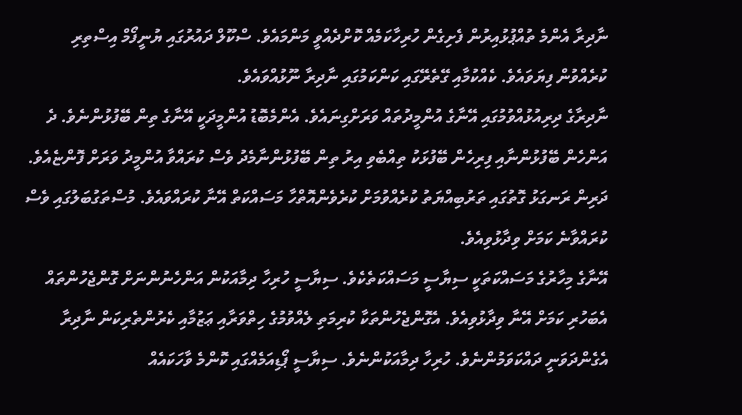ނާދިރާ އެންމެ ތުއްޕުޅުއިރުން ފެށިގެން ހުރިހާކަމެއް ކޮށްދެއްވީ މަންމައެވެ. ސްކޫލް ދައުރުގައި ޔުނީފޯމް އިސްތިރި ކުރެއްވުން ފިޔަވައެވެ. ކެއްކުމާއި ގޭތެރޭގައި ކަންކަމުގައި ނާދިރާ ނޫޅުއްވައެވެ.
ނާދިރާގެ ދިރިއުޅުއްވުމުގައި އޭނާގެ އުންމީދުތައް ވަރަށްގިނައެވެ. އެންމެބޮޑު އުންމީދަކީ އޭނާގެ ތިން ބޭފުޅުންނެވެ. ދެ އަންހެން ބޭފުޅުންނާއި ފިރިހެން ބޭފުޅަކު ތިއްބެވި އިރު ތިން ބޭފުޅުންނާމެދު ވެސް ކުރައްވާ އުންމީދު ވަރަށް ފޮންޏެއެވެ. ދަރިން ރަނގަޅު ގޮތުގައި ތަރުބިއްޔަތު ކުރެއްވުމަށް ކުރެވެންއޮތްހާ މަސައްކަތް އޭނާ ކުރައްވައެވެ. މުސްތަގުބަލުގައި ވެސް ކުރައްވާނެ ކަމަށް ވިދާޅުވިއެވެ.
އޭނާގެ މިހާރުގެ މަސައްކަތަކީ ސިޔާސީ މަސައްކަތެކެވެ. ސިޔާސީ ހުރިހާ ދިމާއަކުން އަންހެނުންނަށް ގޮންޖެހުންތައް އެބަހުރި ކަމަށް އޭނާ ވިދާޅުވިއެވެ. އެގޮންޖެހުންތަކާ ކުރިމަތި ލެއްވުމުގެ ހިތްވަރާއި ޢަޒުމާއި ކެރުންތެރިކަން ނާދިރާ އެގެންދަވަނީ ދައްކަވަމުންނެވެ. ހުރިހާ ދިމާއަކުންނެވެ. ސިޔާސީ ޕޯޑިއަމެއްގައި ކޮންމެ ވާހަކައެއް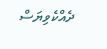ދެއްކެވިޔަސް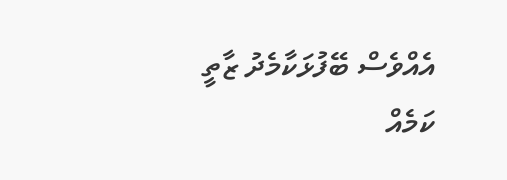އެއްވެސް ބޭފުޅަކާމެދު ޒާތީ ކަމެއް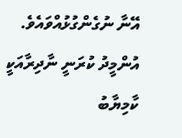އޭނާ ނުގެންގުޅުއްވައެވެ.
އުންމީދު ކުރަނީ ނާދިރާއަކީ ކާމިޔާބު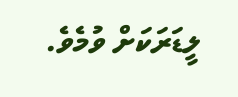ލީޑަރަކަށް ވުމެވެ.